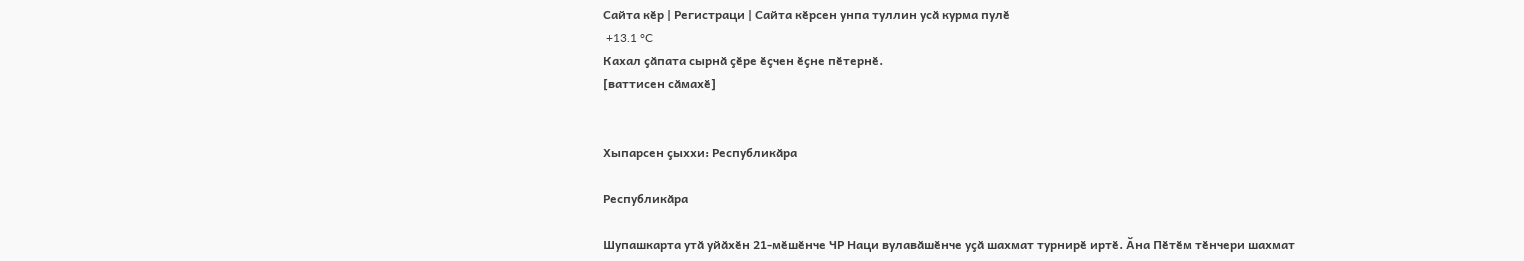Сайта кӗр | Регистраци | Сайта кӗрсен унпа туллин усӑ курма пулӗ
 +13.1 °C
Кахал ҫӑпата сырнӑ ҫӗре ӗҫчен ӗҫне пӗтернӗ.
[ваттисен сӑмахӗ]


Хыпарсен ҫыххи: Республикӑра

Республикӑра

Шупашкарта утӑ уйӑхӗн 21-мӗшӗнче ЧР Наци вулавӑшӗнче уҫӑ шахмат турнирӗ иртӗ. Ӑна Пӗтӗм тӗнчери шахмат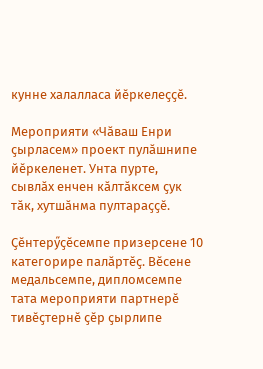кунне халалласа йӗркелеҫҫӗ.

Мероприяти «Чӑваш Енри ҫырласем» проект пулӑшнипе йӗркеленет. Унта пурте, сывлӑх енчен кӑлтӑксем ҫук тӑк, хутшӑнма пултараҫҫӗ.

Ҫӗнтерӳҫӗсемпе призерсене 10 категорире палӑртӗҫ. Вӗсене медальсемпе, дипломсемпе тата мероприяти партнерӗ тивӗҫтернӗ ҫӗр ҫырлипе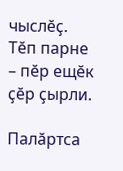чыслӗҫ. Тӗп парне – пӗр ещӗк ҫӗр ҫырли.

Палӑртса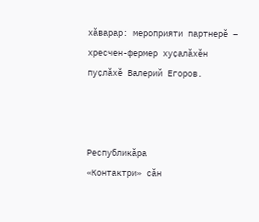хӑварар: мероприяти партнерӗ – хресчен-фермер хуҫалӑхӗн пуҫлӑхӗ Валерий Егоров.



Республикӑра
«Контактри» сӑн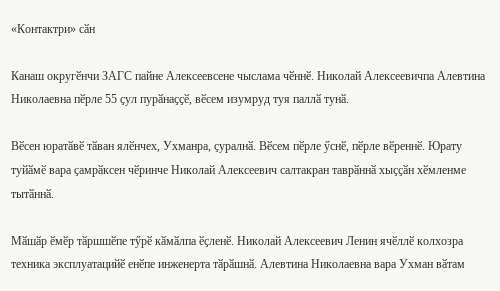«Контактри» сӑн

Канаш округӗнчи ЗАГС пайне Алексеевсене чыслама чӗннӗ. Николай Алексеевичпа Алевтина Николаевна пӗрле 55 ҫул пурӑнаҫҫӗ, вӗсем изумруд туя паллӑ тунӑ.

Вӗсен юратӑвӗ тӑван ялӗнчех, Ухманра, ҫуралнӑ. Вӗсем пӗрле ӳснӗ, пӗрле вӗреннӗ. Юрату туйӑмӗ вара ҫамрӑксен чӗринче Николай Алексеевич салтакран таврӑннӑ хыҫҫӑн хӗмленме тытӑннӑ.

Мӑшӑр ӗмӗр тӑршшӗпе тӳрӗ кӑмӑлпа ӗҫленӗ. Николай Алексеевич Ленин ячӗллӗ колхозра техника эксплуатацийӗ енӗпе инженерта тӑрӑшнӑ. Алевтина Николаевна вара Ухман вӑтам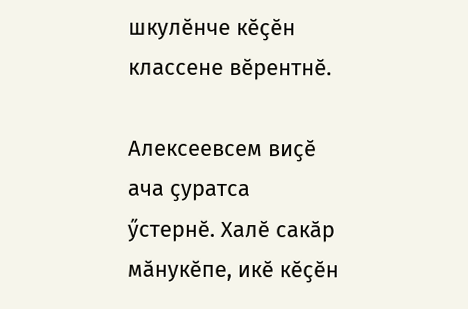шкулӗнче кӗҫӗн классене вӗрентнӗ.

Алексеевсем виҫӗ ача ҫуратса ӳстернӗ. Халӗ сакӑр мӑнукӗпе, икӗ кӗҫӗн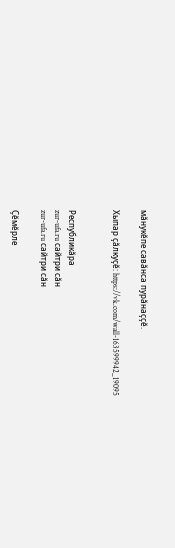мӑнукӗпе савӑнса пурӑнаҫҫӗ.

Хыпар ҫӑлкуҫӗ: https://vk.com/wall-163599942_19095


Республикӑра
zur-ufa.ru сайтри сӑн
zur-ufa.ru сайтри сӑн

Ҫӗмӗрле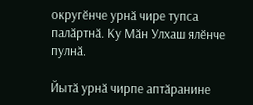округӗнче урнӑ чире тупса палӑртнӑ. Ку Мӑн Улхаш ялӗнче пулнӑ.

Йытӑ урнӑ чирпе аптӑранине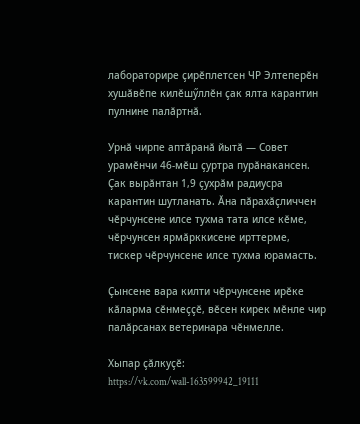лабораторире ҫирӗплетсен ЧР Элтеперӗн хушӑвӗпе килӗшӳллӗн ҫак ялта карантин пулнине палӑртнӑ.

Урнӑ чирпе аптӑранӑ йытӑ — Совет урамӗнчи 46-мӗш ҫуртра пурӑнакансен. Ҫак вырӑнтан 1,9 ҫухрӑм радиусра карантин шутланать. Ӑна пӑрахӑҫличчен чӗрчунсене илсе тухма тата илсе кӗме, чӗрчунсен ярмӑрккисене ирттерме, тискер чӗрчунсене илсе тухма юрамасть.

Ҫынсене вара килти чӗрчунсене ирӗке кӑларма сӗнмеҫҫӗ, вӗсен кирек мӗнле чир палӑрсанах ветеринара чӗнмелле.

Хыпар ҫӑлкуҫӗ: https://vk.com/wall-163599942_19111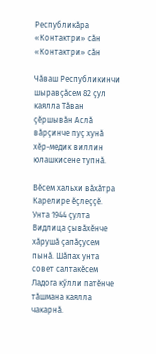Республикӑра
«Контактри» сӑн
«Контактри» сӑн

Чӑваш Республикинчи шыравҫӑсем 82 ҫул каялла Тӑван ҫӗршывӑн Аслӑ вӑрҫинче пуҫ хунӑ хӗр-медик виллин юлашкисене тупнӑ.

Вӗсем хальхи вӑхӑтра Карелире ӗҫлеҫҫӗ. Унта 1944 ҫулта Видлица ҫывӑхӗнче хӑрушӑ ҫапӑҫусем пынӑ. Шӑпах унта совет салтакӗсем Ладога кӳлли патӗнче тӑшмана каялла чакарнӑ.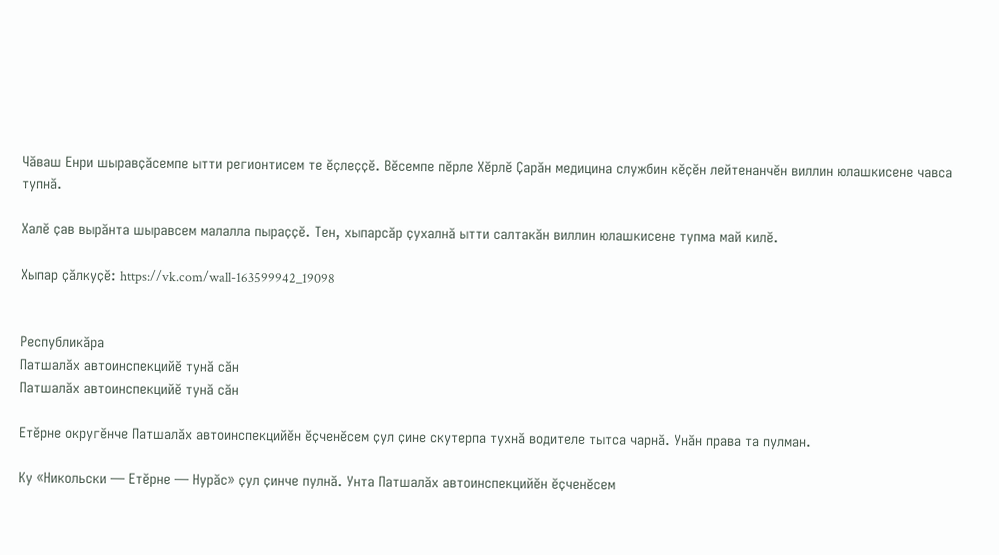Чӑваш Енри шыравҫӑсемпе ытти регионтисем те ӗҫлеҫҫӗ. Вӗсемпе пӗрле Хӗрлӗ Ҫарӑн медицина службин кӗҫӗн лейтенанчӗн виллин юлашкисене чавса тупнӑ.

Халӗ ҫав вырӑнта шыравсем малалла пыраҫҫӗ. Тен, хыпарсӑр ҫухалнӑ ытти салтакӑн виллин юлашкисене тупма май килӗ.

Хыпар ҫӑлкуҫӗ: https://vk.com/wall-163599942_19098


Республикӑра
Патшалӑх автоинспекцийӗ тунӑ сӑн
Патшалӑх автоинспекцийӗ тунӑ сӑн

Етӗрне округӗнче Патшалӑх автоинспекцийӗн ӗҫченӗсем ҫул ҫине скутерпа тухнӑ водителе тытса чарнӑ. Унӑн права та пулман.

Ку «Никольски — Етӗрне — Нурӑс» ҫул ҫинче пулнӑ. Унта Патшалӑх автоинспекцийӗн ӗҫченӗсем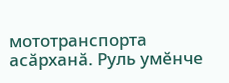мототранспорта асӑрханӑ. Руль умӗнче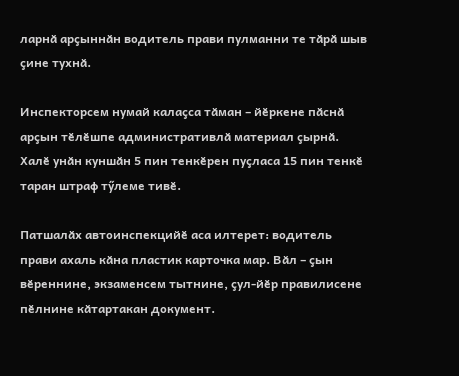ларнӑ арҫыннӑн водитель прави пулманни те тӑрӑ шыв ҫине тухнӑ.

Инспекторсем нумай калаҫса тӑман – йӗркене пӑснӑ арҫын тӗлӗшпе административлӑ материал ҫырнӑ. Халӗ унӑн куншӑн 5 пин тенкӗрен пуҫласа 15 пин тенкӗ таран штраф тӳлеме тивӗ.

Патшалӑх автоинспекцийӗ аса илтерет: водитель прави ахаль кӑна пластик карточка мар. Вӑл – ҫын вӗреннине, экзаменсем тытнине, ҫул-йӗр правилисене пӗлнине кӑтартакан документ.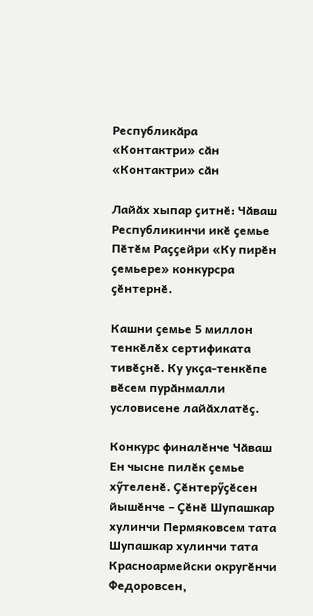Республикӑра
«Контактри» сӑн
«Контактри» сӑн

Лайӑх хыпар ҫитнӗ: Чӑваш Республикинчи икӗ ҫемье Пӗтӗм Раҫҫейри «Ку пирӗн ҫемьере» конкурсра ҫӗнтернӗ.

Кашни ҫемье 5 миллон тенкӗлӗх сертификата тивӗҫнӗ. Ку укҫа-тенкӗпе вӗсем пурӑнмалли условисене лайӑхлатӗҫ.

Конкурс финалӗнче Чӑваш Ен чысне пилӗк ҫемье хӳтеленӗ. Ҫӗнтерӳҫӗсен йышӗнче – Ҫӗнӗ Шупашкар хулинчи Пермяковсем тата Шупашкар хулинчи тата Красноармейски округӗнчи Федоровсен,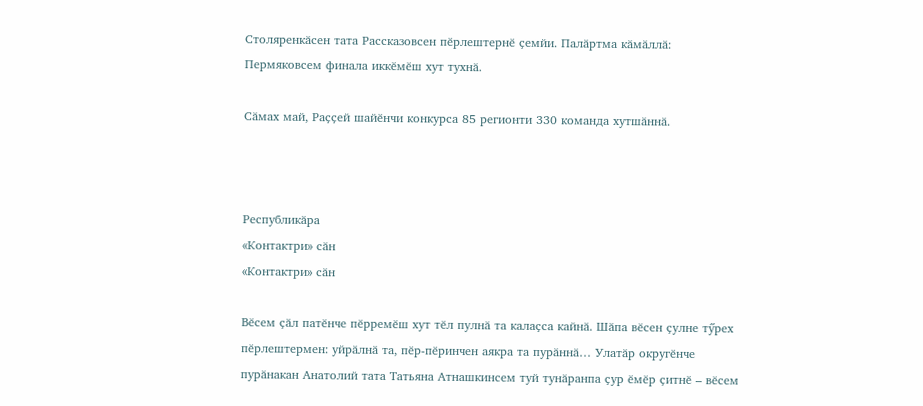Столяренкӑсен тата Рассказовсен пӗрлештернӗ ҫемйи. Палӑртма кӑмӑллӑ: Пермяковсем финала иккӗмӗш хут тухнӑ.

Сӑмах май, Раҫҫей шайӗнчи конкурса 85 регионти 330 команда хутшӑннӑ.



Республикӑра
«Контактри» сӑн
«Контактри» сӑн

Вӗсем ҫӑл патӗнче пӗрремӗш хут тӗл пулнӑ та калаҫса кайнӑ. Шӑпа вӗсен ҫулне тӳрех пӗрлештермен: уйрӑлнӑ та, пӗр-пӗринчен аякра та пурӑннӑ… Улатӑр округӗнче пурӑнакан Анатолий тата Татьяна Атнашкинсем туй тунӑранпа ҫур ӗмӗр ҫитнӗ – вӗсем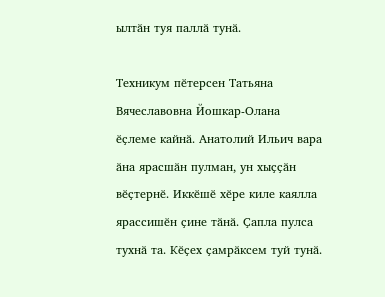ылтӑн туя паллӑ тунӑ.

Техникум пӗтерсен Татьяна Вячеславовна Йошкар-Олана ӗҫлеме кайнӑ. Анатолий Ильич вара ӑна ярасшӑн пулман, ун хыҫҫӑн вӗҫтернӗ. Иккӗшӗ хӗре киле каялла ярассишӗн ҫине тӑнӑ. Ҫапла пулса тухнӑ та. Кӗҫех ҫамрӑксем туй тунӑ.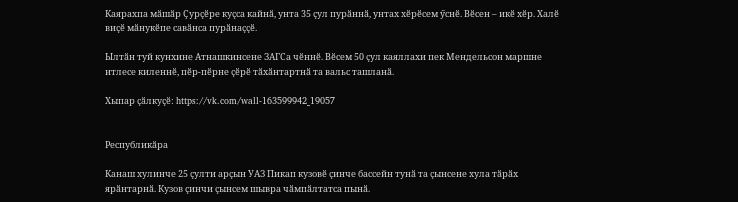Каярахпа мӑшӑр Ҫурҫӗре куҫса кайнӑ, унта 35 ҫул пурӑннӑ, унтах хӗрӗсем ӳснӗ. Вӗсен – икӗ хӗр. Халӗ виҫӗ мӑнукӗпе савӑнса пурӑнаҫҫӗ.

Ылтӑн туй кунхине Атнашкинсене ЗАГСа чӗннӗ. Вӗсем 50 ҫул каяллахи пек Мендельсон маршне итлесе киленнӗ, пӗр-пӗрне ҫӗрӗ тӑхӑнтартнӑ та вальс ташланӑ.

Хыпар ҫӑлкуҫӗ: https://vk.com/wall-163599942_19057


Республикӑра

Канаш хулинче 25 ҫулти арҫын УАЗ Пикап кузовӗ ҫинче бассейн тунӑ та ҫынсене хула тӑрӑх ярӑнтарнӑ. Кузов ҫинчи ҫынсем шывра чӑмпӑлтатса пынӑ.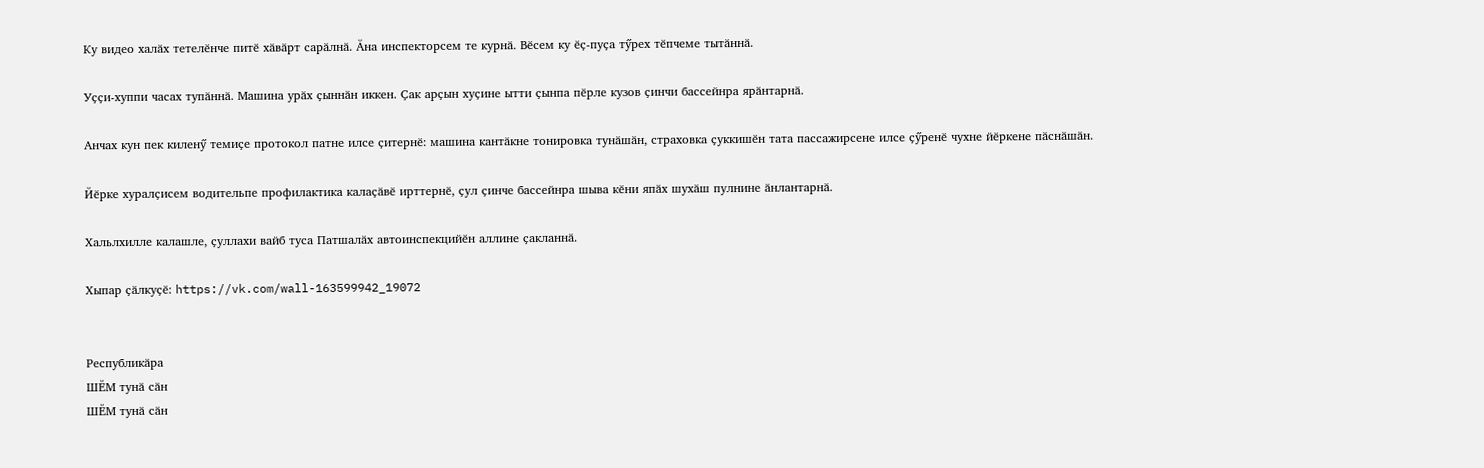Ку видео халӑх тетелӗнче питӗ хӑвӑрт сарӑлнӑ. Ӑна инспекторсем те курнӑ. Вӗсем ку ӗҫ-пуҫа тӳрех тӗпчеме тытӑннӑ.

Уҫҫи-хуппи часах тупӑннӑ. Машина урӑх ҫыннӑн иккен. Ҫак арҫын хуҫине ытти ҫынпа пӗрле кузов ҫинчи бассейнра ярӑнтарнӑ.

Анчах кун пек киленӳ темиҫе протокол патне илсе ҫитернӗ: машина кантӑкне тонировка тунӑшӑн, страховка ҫуккишӗн тата пассажирсене илсе ҫӳренӗ чухне йӗркене пӑснӑшӑн.

Йӗрке хуралҫисем водительпе профилактика калаҫӑвӗ ирттернӗ, ҫул ҫинче бассейнра шыва кӗни япӑх шухӑш пулнине ӑнлантарнӑ.

Хальлхилле калашле, ҫуллахи вайб туса Патшалӑх автоинспекцийӗн аллине ҫакланнӑ.

Хыпар ҫӑлкуҫӗ: https://vk.com/wall-163599942_19072


Республикӑра
ШӖМ тунӑ сӑн
ШӖМ тунӑ сӑн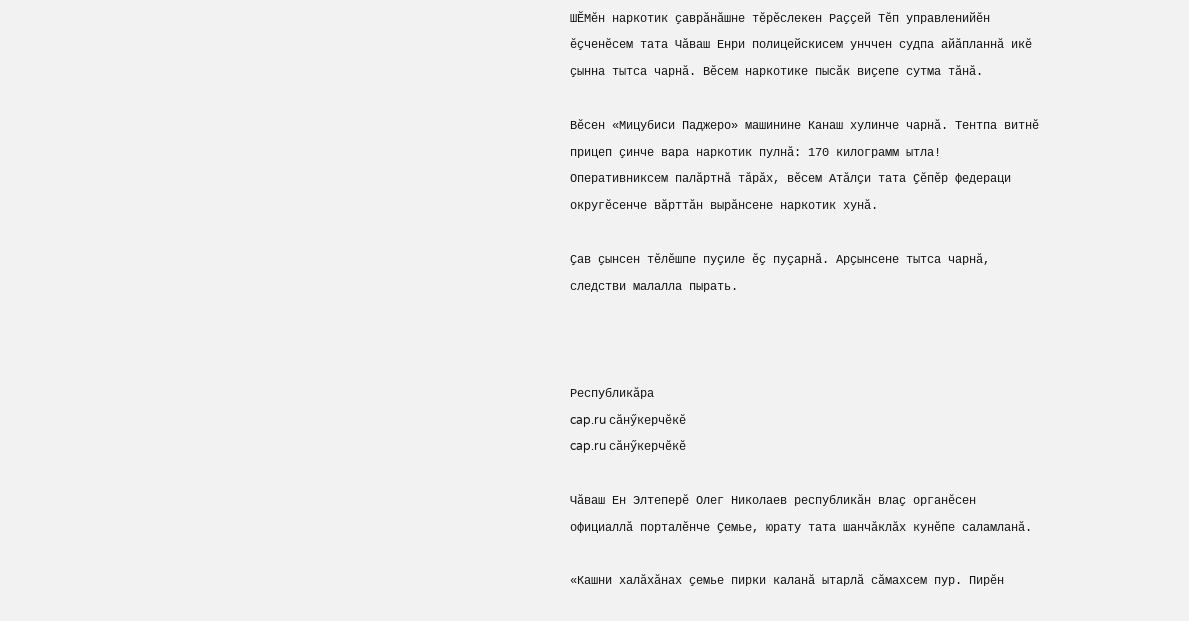ШӖМӗн наркотик ҫаврӑнӑшне тӗрӗслекен Раҫҫей Тӗп управленийӗн ӗҫченӗсем тата Чӑваш Енри полицейскисем унччен судпа айӑпланнӑ икӗ ҫынна тытса чарнӑ. Вӗсем наркотике пысӑк виҫепе сутма тӑнӑ.

Вӗсен «Мицубиси Паджеро» машинине Канаш хулинче чарнӑ. Тентпа витнӗ прицеп ҫинче вара наркотик пулнӑ: 170 килограмм ытла! Оперативниксем палӑртнӑ тӑрӑх, вӗсем Атӑлҫи тата Ҫӗпӗр федераци округӗсенче вӑрттӑн вырӑнсене наркотик хунӑ.

Ҫав ҫынсен тӗлӗшпе пуҫиле ӗҫ пуҫарнӑ. Арҫынсене тытса чарнӑ, следстви малалла пырать.



Республикӑра
cap.ru сӑнӳкерчӗкӗ
cap.ru сӑнӳкерчӗкӗ

Чӑваш Ен Элтеперӗ Олег Николаев республикӑн влаҫ органӗсен официаллӑ порталӗнче Ҫемье, юрату тата шанчӑклӑх кунӗпе саламланӑ.

«Кашни халӑхӑнах ҫемье пирки каланӑ ытарлӑ сӑмахсем пур. Пирӗн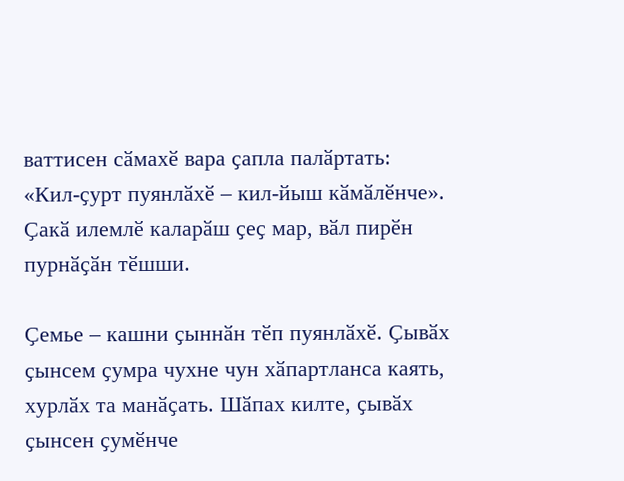ваттисен сӑмахӗ вара ҫапла палӑртать: «Кил-ҫурт пуянлӑхӗ – кил-йыш кӑмӑлӗнче». Ҫакӑ илемлӗ каларӑш ҫеҫ мар, вӑл пирӗн пурнӑҫӑн тӗшши.

Ҫемье – кашни ҫыннӑн тӗп пуянлӑхӗ. Ҫывӑх ҫынсем ҫумра чухне чун хӑпартланса каять, хурлӑх та манӑҫать. Шӑпах килте, ҫывӑх ҫынсен ҫумӗнче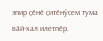эпир ҫӗнӗ ҫитӗнӳсем тума вӑй-хал илетпӗр.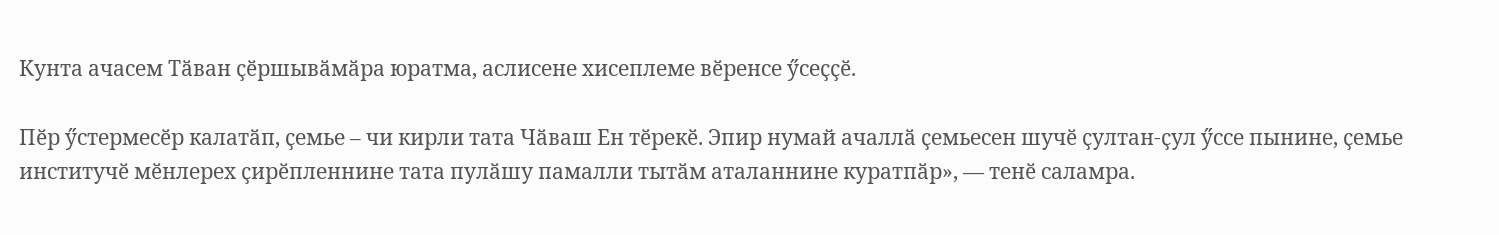Кунта ачасем Тӑван ҫӗршывӑмӑра юратма, аслисене хисеплеме вӗренсе ӳсеҫҫӗ.

Пӗр ӳстермесӗр калатӑп, ҫемье – чи кирли тата Чӑваш Ен тӗрекӗ. Эпир нумай ачаллӑ ҫемьесен шучӗ ҫултан-ҫул ӳссе пынине, ҫемье институчӗ мӗнлерех ҫирӗпленнине тата пулӑшу памалли тытӑм аталаннине куратпӑр», — тенӗ саламра.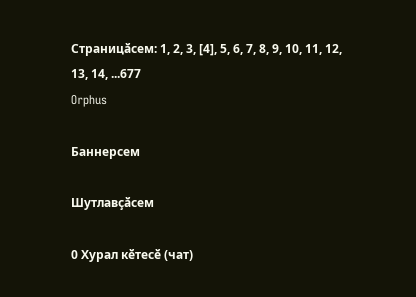Страницӑсем: 1, 2, 3, [4], 5, 6, 7, 8, 9, 10, 11, 12, 13, 14, ...677
Orphus

Баннерсем

Шутлавҫӑсем

0 Хурал кӗтесӗ (чат)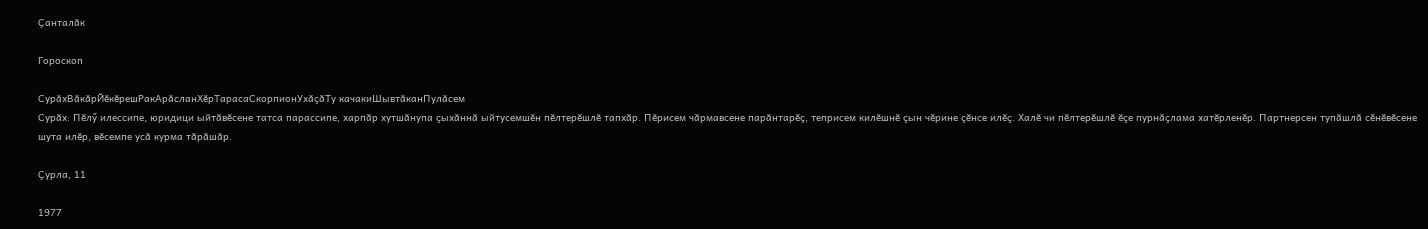Ҫанталӑк

Гороскоп

СурӑхВӑкӑрЙӗкӗрешРакАрӑсланХӗрТарасаСкорпионУхӑҫӑТу качакиШывтӑканПулӑсем
Сурӑх: Пӗлӳ илессипе, юридици ыйтӑвӗсене татса парассипе, харпӑр хутшӑнупа ҫыхӑннӑ ыйтусемшӗн пӗлтерӗшлӗ тапхӑр. Пӗрисем чӑрмавсене парӑнтарӗҫ, теприсем килӗшнӗ ҫын чӗрине ҫӗнсе илӗҫ. Халӗ чи пӗлтерӗшлӗ ӗҫе пурнӑҫлама хатӗрленӗр. Партнерсен тупӑшлӑ сӗнӗвӗсене шута илӗр, вӗсемпе усӑ курма тӑрӑшӑр.

Ҫурла, 11

1977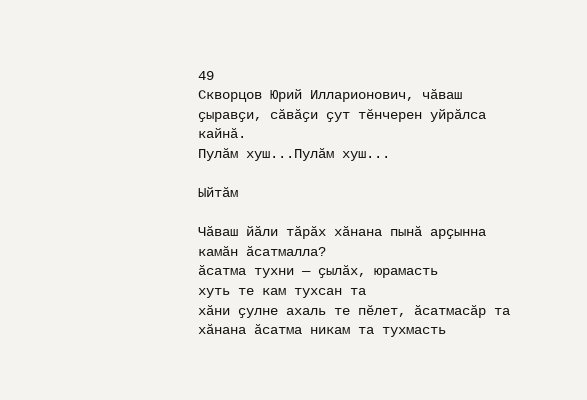49
Скворцов Юрий Илларионович, чӑваш ҫыравҫи, сӑвӑҫи ҫут тӗнчерен уйрӑлса кайнӑ.
Пулӑм хуш...Пулӑм хуш...

Ыйтӑм

Чӑваш йӑли тӑрӑх хӑнана пынӑ арҫынна камӑн ӑсатмалла?
ӑсатма тухни — ҫылӑх, юрамасть
хуть те кам тухсан та
хӑни ҫулне ахаль те пӗлет, ӑсатмасӑр та
хӑнана ӑсатма никам та тухмасть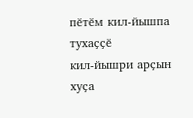пӗтӗм кил-йышпа тухаҫҫӗ
кил-йышри арҫын
хуҫа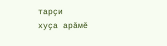тарҫи
хуҫа арӑмӗ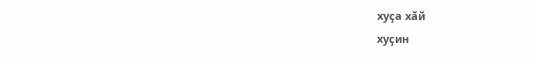хуҫа хӑй
хуҫин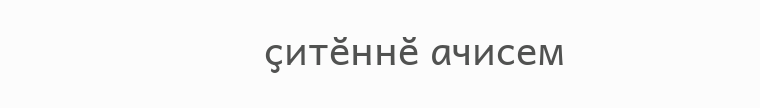ҫитӗннӗ ачисем